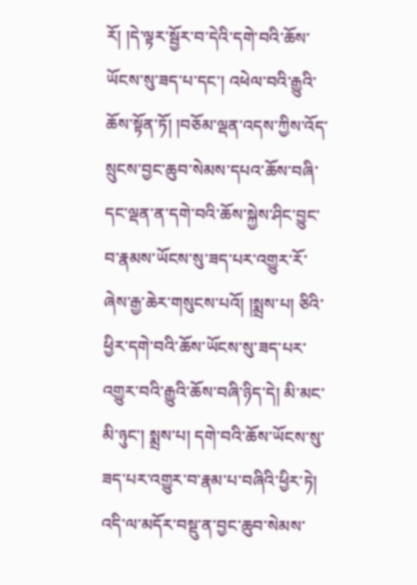རོ། །དེ་ལྟར་སྦྱོར་བ་དེའི་དགེ་བའི་ཆོས་ཡོངས་སུ་ཟད་པ་དང་། འཕེལ་བའི་རྒྱུའི་ཆོས་སྟོན་ཏོ། །བཅོམ་ལྡན་འདས་ཀྱིས་འོད་སྲུངས་བྱང་ཆུབ་སེམས་དཔའ་ཆོས་བཞི་དང་ལྡན་ན་དགེ་བའི་ཆོས་སྐྱེས་ཤིང་བྱུང་བ་རྣམས་ཡོངས་སུ་ཟད་པར་འགྱུར་རོ་ཞེས་རྒྱ་ཆེར་གསུངས་པའོ། །སྨྲས་པ། ཅིའི་ཕྱིར་དགེ་བའི་ཆོས་ཡོངས་སུ་ཟད་པར་འགྱུར་བའི་རྒྱུའི་ཆོས་བཞི་ཉིད་དེ། མི་མང་མི་ཉུང་། སྨྲས་པ། དགེ་བའི་ཆོས་ཡོངས་སུ་ཟད་པར་འགྱུར་བ་རྣམ་པ་བཞིའི་ཕྱིར་ཏེ། འདི་ལ་མདོར་བསྡུ་ན་བྱང་ཆུབ་སེམས་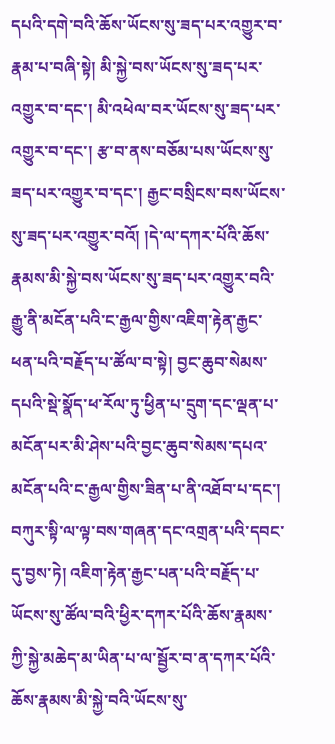དཔའི་དགེ་བའི་ཆོས་ཡོངས་སུ་ཟད་པར་འགྱུར་བ་རྣམ་པ་བཞི་སྟེ། མི་སྐྱེ་བས་ཡོངས་སུ་ཟད་པར་འགྱུར་བ་དང་། མི་འཕེལ་བར་ཡོངས་སུ་ཟད་པར་འགྱུར་བ་དང་། རྩ་བ་ནས་བཅོམ་པས་ཡོངས་སུ་ཟད་པར་འགྱུར་བ་དང་། རྒྱང་བསྲིངས་བས་ཡོངས་སུ་ཟད་པར་འགྱུར་བའོ། །དེ་ལ་དཀར་པོའི་ཆོས་རྣམས་མི་སྐྱེ་བས་ཡོངས་སུ་ཟད་པར་འགྱུར་བའི་རྒྱུ་ནི་མངོན་པའི་ང་རྒྱལ་གྱིས་འཇིག་རྟེན་རྒྱང་ཕན་པའི་བརྗོད་པ་ཚོལ་བ་སྟེ། བྱང་ཆུབ་སེམས་དཔའི་སྡེ་སྣོད་ཕ་རོལ་ཏུ་ཕྱིན་པ་དྲུག་དང་ལྡན་པ་མངོན་པར་མི་ཤེས་པའི་བྱང་ཆུབ་སེམས་དཔའ་མངོན་པའི་ང་རྒྱལ་གྱིས་ཟིན་པ་ནི་འཐོབ་པ་དང་། བཀུར་སྟི་ལ་ལྟ་བས་གཞན་དང་འགྲན་པའི་དབང་དུ་བྱས་ཏེ། འཇིག་རྟེན་རྒྱང་པན་པའི་བརྗོད་པ་ཡོངས་སུ་ཚོལ་བའི་ཕྱིར་དཀར་པོའི་ཆོས་རྣམས་ཀྱི་སྐྱེ་མཆེད་མ་ཡིན་པ་ལ་སྦྱོར་བ་ན་དཀར་པོའི་ཆོས་རྣམས་མི་སྐྱེ་བའི་ཡོངས་སུ་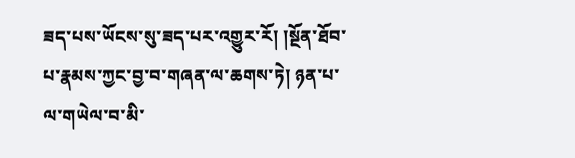ཟད་པས་ཡོངས་སུ་ཟད་པར་འགྱུར་རོ། །སྔོན་ཐོབ་པ་རྣམས་ཀྱང་བྱ་བ་གཞན་ལ་ཆགས་ཏེ། ཉན་པ་ལ་གཡེལ་བ་མི་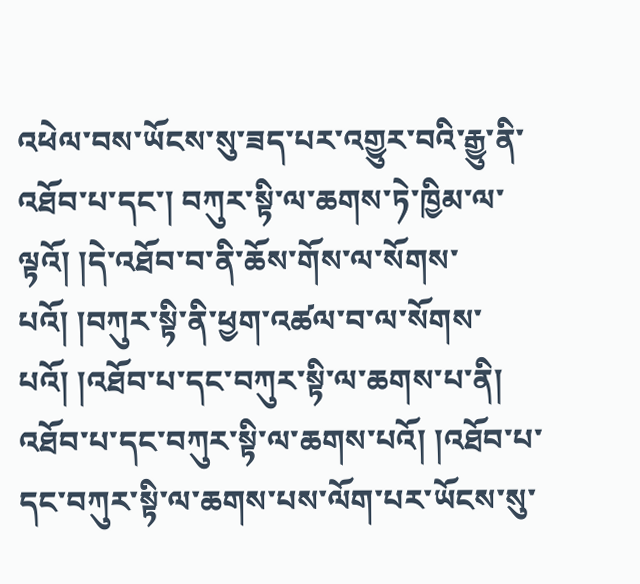འཕེལ་བས་ཡོངས་སུ་ཟད་པར་འགྱུར་བའི་རྒྱུ་ནི་འཐོབ་པ་དང་། བཀུར་སྟི་ལ་ཆགས་ཏེ་ཁྱིམ་ལ་ལྟའོ། །དེ་འཐོབ་བ་ནི་ཆོས་གོས་ལ་སོགས་པའོ། །བཀུར་སྟི་ནི་ཕྱག་འཚལ་བ་ལ་སོགས་པའོ། །འཐོབ་པ་དང་བཀུར་སྟི་ལ་ཆགས་པ་ནི། འཐོབ་པ་དང་བཀུར་སྟི་ལ་ཆགས་པའོ། །འཐོབ་པ་དང་བཀུར་སྟི་ལ་ཆགས་པས་ལོག་པར་ཡོངས་སུ་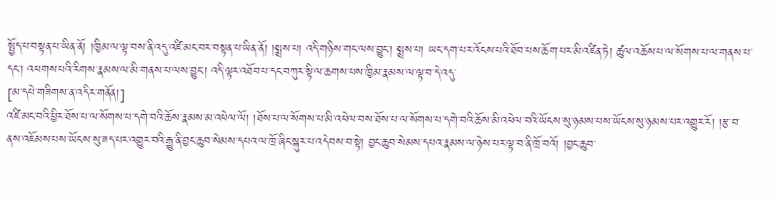སྤྱོད་པ་བསྟན་པ་ཡིན་ནོ། །ཁྱིམ་ལ་ལྟ་བས་ནི་འདུ་འཛི་མང་བར་བསྟན་པ་ཡིན་ནོ། །སྨྲས་པ། འདི་གཉིས་གང་ལས་བྱུང་། སྨྲས་པ། ཡང་དག་པར་འོངས་པའི་ཐོབ་པས་ཆོག་པར་མི་འཛིན་ཏེ། ཚུལ་འཆོས་པ་ལ་སོགས་པ་ལ་གནས་པ་དང་། འཕགས་པའི་རིགས་རྣམས་ལ་མི་གནས་པ་ལས་བྱུང་། འདི་ལྟར་འཐོབ་པ་དང་བཀུར་སྟི་ལ་ཆགས་པས་ཁྱིམ་རྣམས་ལ་ལྟ་བ་དེ་འདུ་
[མ་དཔེ་གཟིགས་ན་འདིར་གནོན།]
འཛི་མང་བའི་ཕྱིར་ཐོས་པ་ལ་སོགས་པ་དགེ་བའི་ཆོས་རྣམས་མ་འཕེལ་ལོ། །ཐོས་པ་ལ་སོགས་པ་མི་འཕེལ་བས་ཐོས་པ་ལ་སོགས་པ་དགེ་བའི་ཆོས་མི་འཕེལ་བའི་ཡོངས་སུ་ཉམས་པས་ཡོངས་སུ་ཉམས་པར་འགྱུར་རོ། །རྩ་བ་ནས་འཇོམས་པས་ཡོངས་སུ་ཟད་པར་འགྱུར་བའི་རྒྱུ་ནི་བྱང་ཆུབ་སེམས་དཔའ་ལ་ཁྲོ་ཞིང་སྐུར་པ་འདེབས་བ་སྟེ། བྱང་ཆུབ་སེམས་དཔའ་རྣམས་ལ་ཉེས་པར་ལྟ་བ་ནི་ཁྲོ་བའོ། །བྱང་ཆུབ་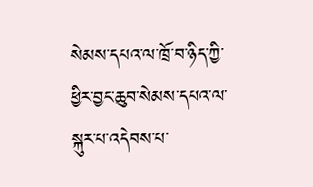སེམས་དཔའ་ལ་ཁྲོ་བ་ཉིད་ཀྱི་ཕྱིར་བྱང་ཆུབ་སེམས་དཔའ་ལ་སྐུར་པ་འདེབས་པ་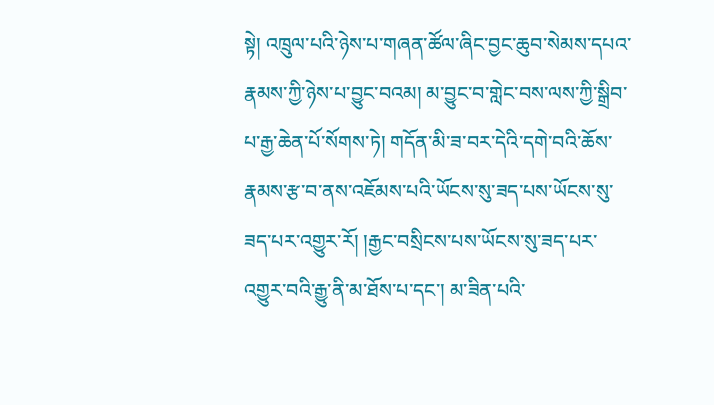སྟེ། འཁྲུལ་པའི་ཉེས་པ་གཞན་ཚོལ་ཞིང་བྱང་ཆུབ་སེམས་དཔའ་རྣམས་ཀྱི་ཉེས་པ་བྱུང་བའམ། མ་བྱུང་བ་གླེང་བས་ལས་ཀྱི་སྒྲིབ་པ་རྒྱ་ཆེན་པོ་སོགས་ཏེ། གདོན་མི་ཟ་བར་དེའི་དགེ་བའི་ཆོས་རྣམས་རྩ་བ་ནས་འཇོམས་པའི་ཡོངས་སུ་ཟད་པས་ཡོངས་སུ་ཟད་པར་འགྱུར་རོ། །རྒྱང་བསྲིངས་པས་ཡོངས་སུ་ཟད་པར་འགྱུར་བའི་རྒྱུ་ནི་མ་ཐོས་པ་དང་། མ་ཟིན་པའི་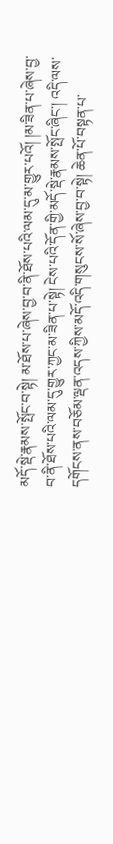མདོ་སྡེ་རྣམས་སྤོང་བ་སྟེ། མ་ཐོས་པ་ཞེས་བྱ་བ་ནི་ཐོས་པའི་ལམ་དུ་མ་གྱུར་པའོ། །མ་ཟིན་པ་ཞེས་བྱ་བ་ནི་ཐོས་པའི་ལམ་དུ་གྱུར་ཀྱང་མ་ཟིན་པ་སྟེ། ངེས་པའི་དོན་གྱི་མདོ་སྡེ་རྣམས་སྤོང་ཞིང་། འདི་ལས་དགོངས་ནས་བཅོམ་ལྡན་འདས་ཀྱིས་མདོ་འདི་གསུངས་སོ་ཞེས་བྱ་བ་སྟེ། ཆེན་པོ་བསྟན་པ་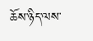ཆོས་ཉིད་ལས་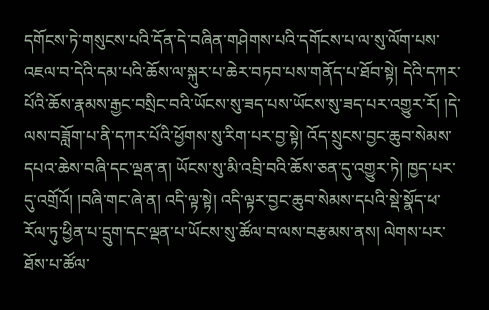དགོངས་ཏེ་གསུངས་པའི་དོན་དེ་བཞིན་གཤེགས་པའི་དགོངས་པ་ལ་སུ་ལོག་པས་འཇལ་བ་དེའི་དམ་པའི་ཆོས་ལ་སྐུར་པ་ཆེར་བཏབ་པས་གནོད་པ་ཐོབ་སྟེ། དེའི་དཀར་པོའི་ཆོས་རྣམས་རྒྱང་བསྲིང་བའི་ཡོངས་སུ་ཟད་པས་ཡོངས་སུ་ཟད་པར་འགྱུར་རོ། །དེ་ལས་བཟློག་པ་ནི་དཀར་པོའི་ཕྱོགས་སུ་རིག་པར་བྱ་སྟེ། འོད་སྲུངས་བྱང་ཆུབ་སེམས་དཔའ་ཆེས་བཞི་དང་ལྡན་ན། ཡོངས་སུ་མི་འབྲི་བའི་ཆོས་ཅན་དུ་འགྱུར་ཏེ། ཁྱད་པར་དུ་འགྲོའོ། །བཞི་གང་ཞེ་ན། འདི་ལྟ་སྟེ། འདི་ལྟར་བྱང་ཆུབ་སེམས་དཔའི་སྡེ་སྣོད་ཕ་རོལ་ཏུ་ཕྱིན་པ་དྲུག་དང་ལྡན་པ་ཡོངས་སུ་ཚོལ་བ་ལས་བརྩམས་ནས། ལེགས་པར་ཐོས་པ་ཚོལ་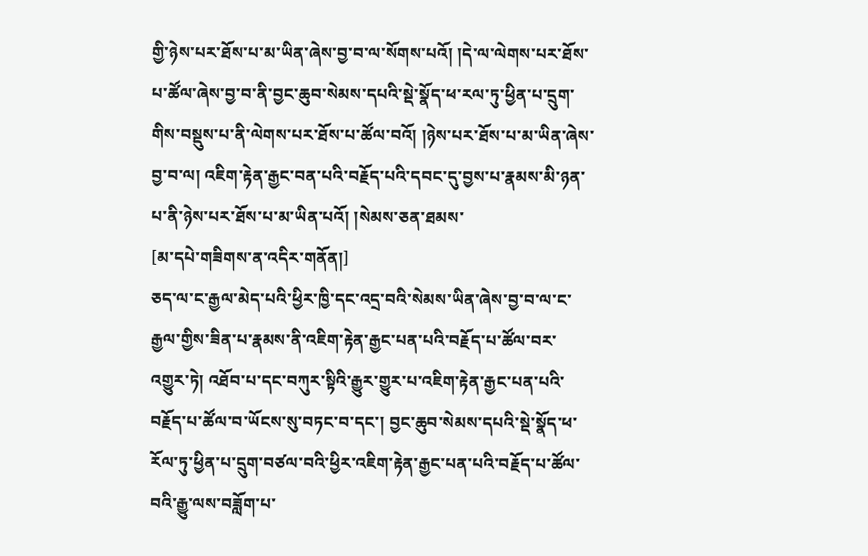གྱི་ཉེས་པར་ཐོས་པ་མ་ཡིན་ཞེས་བྱ་བ་ལ་སོགས་པའོ། །དེ་ལ་ལེགས་པར་ཐོས་པ་ཚོལ་ཞེས་བྱ་བ་ནི་བྱང་ཆུབ་སེམས་དཔའི་སྡེ་སྣོད་ཕ་རལ་ཏུ་ཕྱིན་པ་དྲུག་གིས་བསྡུས་པ་ནི་ལེགས་པར་ཐོས་པ་ཚོལ་བའོ། །ཉེས་པར་ཐོས་པ་མ་ཡིན་ཞེས་བྱ་བ་ལ། འཇིག་རྟེན་རྒྱང་བན་པའི་བརྗོད་པའི་དབང་དུ་བྱས་པ་རྣམས་མི་ཉན་པ་ནི་ཉེས་པར་ཐོས་པ་མ་ཡིན་པའོ། །སེམས་ཅན་ཐམས་
[མ་དཔེ་གཟིགས་ན་འདིར་གནོན།]
ཅད་ལ་ང་རྒྱལ་མེད་པའི་ཕྱིར་ཁྱི་དང་འདྲ་བའི་སེམས་ཡིན་ཞེས་བྱ་བ་ལ་ང་རྒྱལ་གྱིས་ཟིན་པ་རྣམས་ནི་འཇིག་རྟེན་རྒྱང་པན་པའི་བརྗོད་པ་ཚོལ་བར་འགྱུར་ཏེ། འཐོབ་པ་དང་བཀུར་སྟིའི་རྒྱུར་གྱུར་པ་འཇིག་རྟེན་རྒྱང་པན་པའི་བརྗོད་པ་ཚོལ་བ་ཡོངས་སུ་བཏང་བ་དང་། བྱང་ཆུབ་སེམས་དཔའི་སྡེ་སྣོད་ཕ་རོལ་ཏུ་ཕྱིན་པ་དྲུག་བཙལ་བའི་ཕྱིར་འཇིག་རྟེན་རྒྱང་པན་པའི་བརྗོད་པ་ཚོལ་བའི་རྒྱུ་ལས་བཟློག་པ་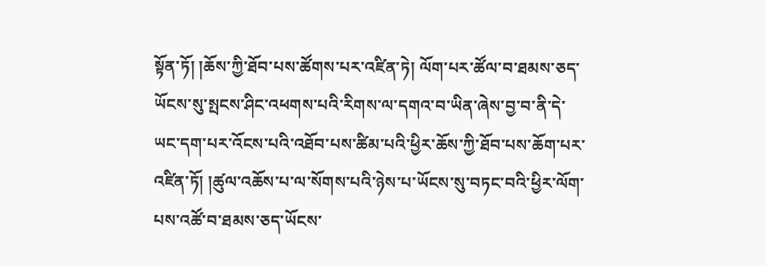སྟོན་ཏོ། །ཆོས་ཀྱི་ཐོབ་པས་ཚོགས་པར་འཛིན་ཏེ། ལོག་པར་ཚོལ་བ་ཐམས་ཅད་ཡོངས་སུ་སྤངས་ཤིང་འཕགས་པའི་རིགས་ལ་དགའ་བ་ཡིན་ཞེས་བྱ་བ་ནི་དེ་ཡང་དག་པར་འོངས་པའི་འཐོབ་པས་ཚིམ་པའི་ཕྱིར་ཆོས་ཀྱི་ཐོབ་པས་ཆོག་པར་འཛིན་ཏོ། །ཚུལ་འཆོས་པ་ལ་སོགས་པའི་ཉེས་པ་ཡོངས་སུ་བཏང་བའི་ཕྱིར་ལོག་པས་འཚོ་བ་ཐམས་ཅད་ཡོངས་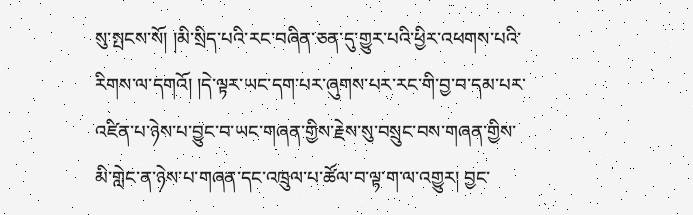སུ་སྤངས་སོ། །མི་སྲིད་པའི་རང་བཞིན་ཅན་དུ་གྱུར་པའི་ཕྱིར་འཕགས་པའི་རིགས་ལ་དགའོ། །དེ་ལྟར་ཡང་དག་པར་ཞུགས་པར་རང་གི་བྱ་བ་དམ་པར་འཛིན་པ་ཉེས་པ་བྱུང་བ་ཡང་གཞན་གྱིས་རྗེས་སུ་བསྲུང་བས་གཞན་གྱིས་མི་གླེང་ན་ཉེས་པ་གཞན་དང་འཁྲུལ་པ་ཚོལ་བ་ལྟ་ག་ལ་འགྱུར། བྱང་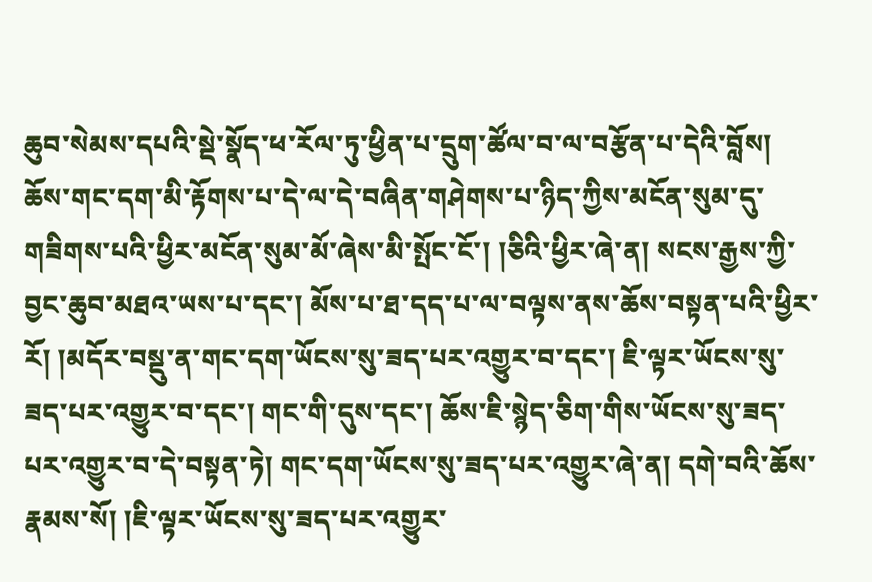ཆུབ་སེམས་དཔའི་སྡེ་སྣོད་ཕ་རོལ་ཏུ་ཕྱིན་པ་དྲུག་ཚོལ་བ་ལ་བརྩོན་པ་དེའི་བློས། ཆོས་གང་དག་མི་རྟོགས་པ་དེ་ལ་དེ་བཞིན་གཤེགས་པ་ཉིད་ཀྱིས་མངོན་སུམ་དུ་གཟིགས་པའི་ཕྱིར་མངོན་སུམ་མོ་ཞེས་མི་སྤོང་ངོ་། །ཅིའི་ཕྱིར་ཞེ་ན། སངས་རྒྱས་ཀྱི་བྱང་ཆུབ་མཐའ་ཡས་པ་དང་། མོས་པ་ཐ་དད་པ་ལ་བལྟས་ནས་ཆོས་བསྟན་པའི་ཕྱིར་རོ། །མདོར་བསྡུ་ན་གང་དག་ཡོངས་སུ་ཟད་པར་འགྱུར་བ་དང་། ཇི་ལྟར་ཡོངས་སུ་ཟད་པར་འགྱུར་བ་དང་། གང་གི་དུས་དང་། ཆོས་ཇི་སྙེད་ཅིག་གིས་ཡོངས་སུ་ཟད་པར་འགྱུར་བ་དེ་བསྟན་ཏེ། གང་དག་ཡོངས་སུ་ཟད་པར་འགྱུར་ཞེ་ན། དགེ་བའི་ཆོས་རྣམས་སོ། །ཇི་ལྟར་ཡོངས་སུ་ཟད་པར་འགྱུར་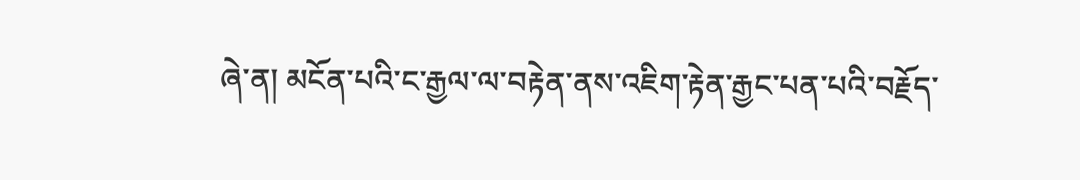ཞེ་ན། མངོན་པའི་ང་རྒྱལ་ལ་བརྟེན་ནས་འཇིག་རྟེན་རྒྱང་པན་པའི་བརྗོད་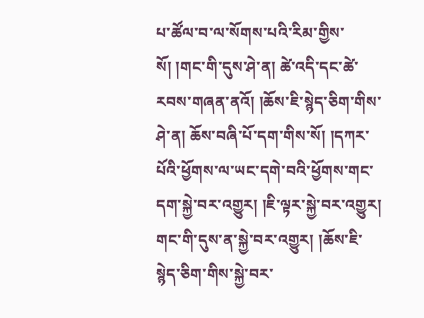པ་ཚོལ་བ་ལ་སོགས་པའི་རིམ་གྱིས་སོ། །གང་གི་དུས་ཤེ་ན། ཚེ་འདི་དང་ཚེ་རབས་གཞན་ནའོ། །ཆོས་ཇི་སྙེད་ཅིག་གིས་ཤེ་ན། ཆོས་བཞི་པོ་དག་གིས་སོ། །དཀར་པོའི་ཕྱོགས་ལ་ཡང་དགེ་བའི་ཕྱོགས་གང་དག་སྐྱེ་བར་འགྱུར། །ཇི་ལྟར་སྐྱེ་བར་འགྱུར། གང་གི་དུས་ན་སྐྱེ་བར་འགྱུར། །ཆོས་ཇི་སྙེད་ཅིག་གིས་སྐྱེ་བར་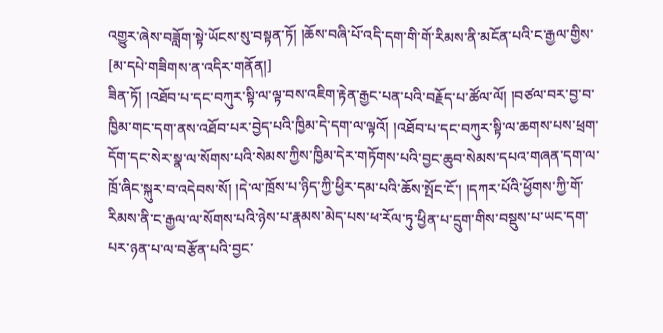འགྱུར་ཞེས་བཟློག་སྟེ་ཡོངས་སུ་བསྟན་ཏོ། །ཆོས་བཞི་པོ་འདི་དག་གི་གོ་རིམས་ནི་མངོན་པའི་ང་རྒྱལ་གྱིས་
[མ་དཔེ་གཟིགས་ན་འདིར་གནོན།]
ཟིན་ཏོ། །འཐོབ་པ་དང་བཀུར་སྟི་ལ་ལྟ་བས་འཇིག་རྟེན་རྒྱང་པན་པའི་བརྗོད་པ་ཚོལ་ལོ། །བཙལ་བར་བྱ་བ་ཁྱིམ་གང་དག་ནས་འཐོབ་པར་བྱེད་པའི་ཁྱིམ་དེ་དག་ལ་ལྟའོ། །འཐོབ་པ་དང་བཀུར་སྟི་ལ་ཆགས་པས་ཕྲག་དོག་དང་སེར་སྣ་ལ་སོགས་པའི་སེམས་ཀྱིས་ཁྱིམ་དེར་གཏོགས་པའི་བྱང་ཆུབ་སེམས་དཔའ་གཞན་དག་ལ་ཁྲོ་ཞིང་སྐུར་བ་འདེབས་སོ། །དེ་ལ་ཁྲོས་པ་ཉིད་ཀྱི་ཕྱིར་དམ་པའི་ཆོས་སྤོང་ངོ་། །དཀར་པོའི་ཕྱོགས་ཀྱི་གོ་རིམས་ནི་ང་རྒྱལ་ལ་སོགས་པའི་ཉེས་པ་རྣམས་མེད་པས་ཕ་རོལ་ཏུ་ཕྱིན་པ་དྲུག་གིས་བསྡུས་པ་ཡང་དག་པར་ཉན་པ་ལ་བརྩོན་པའི་བྱང་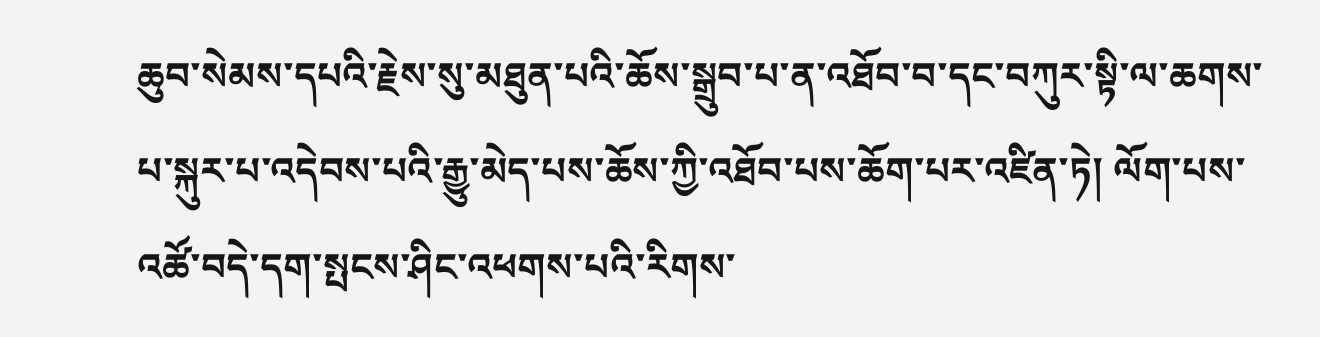ཆུབ་སེམས་དཔའི་རྗེས་སུ་མཐུན་པའི་ཆོས་སྒྲུབ་པ་ན་འཐོབ་བ་དང་བཀུར་སྟི་ལ་ཆགས་པ་སྐུར་པ་འདེབས་པའི་རྒྱུ་མེད་པས་ཆོས་ཀྱི་འཐོབ་པས་ཆོག་པར་འཛིན་ཏེ། ལོག་པས་འཚོ་བདེ་དག་སྤངས་ཤིང་འཕགས་པའི་རིགས་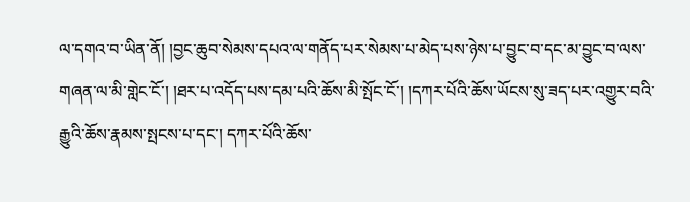ལ་དགའ་བ་ཡིན་ནོ། །བྱང་ཆུབ་སེམས་དཔའ་ལ་གནོད་པར་སེམས་པ་མེད་པས་ཉེས་པ་བྱུང་བ་དང་མ་བྱུང་བ་ལས་གཞན་ལ་མི་གླེང་ངོ་། །ཐར་པ་འདོད་པས་དམ་པའི་ཆོས་མི་སྤོང་ངོ་། །དཀར་པོའི་ཆོས་ཡོངས་སུ་ཟད་པར་འགྱུར་བའི་རྒྱུའི་ཆོས་རྣམས་སྤངས་པ་དང་། དཀར་པོའི་ཆོས་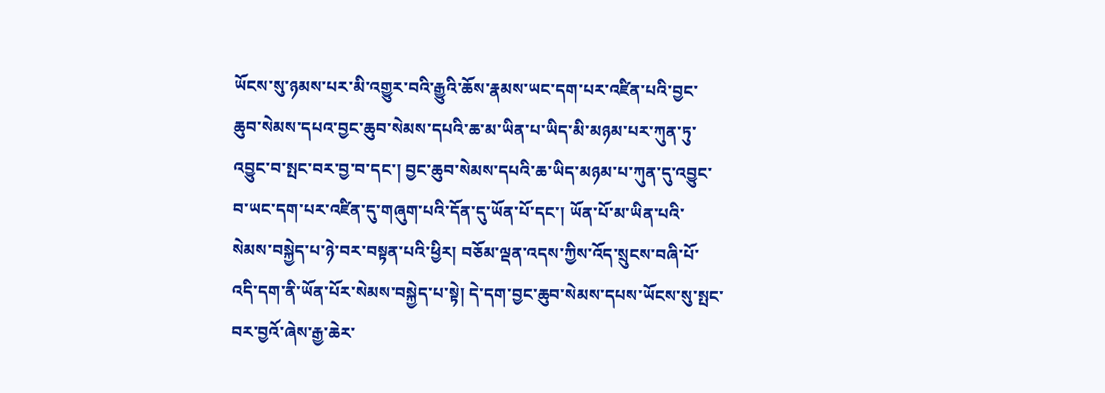ཡོངས་སུ་ཉམས་པར་མི་འགྱུར་བའི་རྒྱུའི་ཆོས་རྣམས་ཡང་དག་པར་འཛིན་པའི་བྱང་ཆུབ་སེམས་དཔའ་བྱང་ཆུབ་སེམས་དཔའི་ཆ་མ་ཡིན་པ་ཡིད་མི་མཉམ་པར་ཀུན་ཏུ་འབྱུང་བ་སྤང་བར་བྱ་བ་དང་། བྱང་ཆུབ་སེམས་དཔའི་ཆ་ཡིད་མཉམ་པ་ཀུན་དུ་འབྱུང་བ་ཡང་དག་པར་འཛིན་དུ་གཞུག་པའི་དོན་དུ་ཡོན་པོ་དང་། ཡོན་པོ་མ་ཡིན་པའི་སེམས་བསྐྱེད་པ་ཉེ་བར་བསྟན་པའི་ཕྱིར། བཅོམ་ལྡན་འདས་ཀྱིས་འོད་སྲུངས་བཞི་པོ་འདི་དག་ནི་ཡོན་པོར་སེམས་བསྐྱེད་པ་སྟེ། དེ་དག་བྱང་ཆུབ་སེམས་དཔས་ཡོངས་སུ་སྤང་བར་བྱའོ་ཞེས་རྒྱ་ཆེར་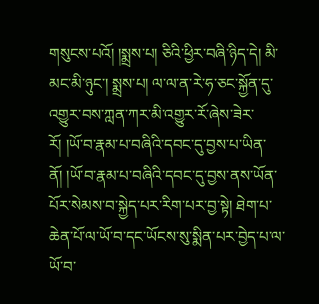གསུངས་པའོ། །སྨྲས་པ། ཅིའི་ཕྱིར་བཞི་ཉིད་དེ། མི་མང་མི་ཉུང་། སྨྲས་པ། ལ་ལ་ན་རེ་ཧ་ཅང་སྐྱོན་དུ་འགྱུར་བས་ཀླན་ཀར་མི་འགྱུར་རོ་ཞེས་ཟེར་རོ། །ཡོ་བ་རྣམ་པ་བཞིའི་དབང་དུ་བྱས་པ་ཡིན་ནོ། །ཡོ་བ་རྣམ་པ་བཞིའི་དབང་དུ་བྱས་ནས་ཡོན་པོར་སེམས་བ་སྐྱེད་པར་རིག་པར་བྱ་སྟེ། ཐེག་པ་ཆེན་པོ་ལ་ཡོ་བ་དང་ཡོངས་སུ་སྨིན་པར་བྱེད་པ་ལ་ཡོ་བ་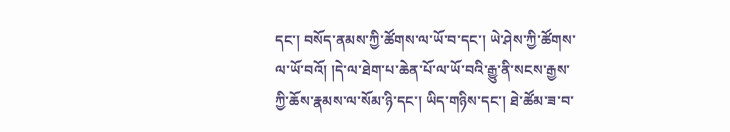དང་། བསོད་ནམས་ཀྱི་ཚོགས་ལ་ཡོ་བ་དང་། ཡེ་ཤེས་ཀྱི་ཚོགས་ལ་ཡོ་བའོ། །དེ་ལ་ཐེག་པ་ཆེན་པོ་ལ་ཡོ་བའི་རྒྱུ་ནི་སངས་རྒྱས་ཀྱི་ཆོས་རྣམས་ལ་སོམ་ཉི་དང་། ཡིད་གཉིས་དང་། ཐེ་ཚོམ་ཟ་བ་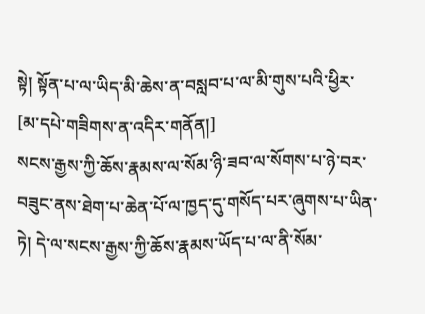སྟེ། སྟོན་པ་ལ་ཡིད་མི་ཆེས་ན་བསླབ་པ་ལ་མི་གུས་པའི་ཕྱིར་
[མ་དཔེ་གཟིགས་ན་འདིར་གནོན།]
སངས་རྒྱས་ཀྱི་ཆོས་རྣམས་ལ་སོམ་ཉི་ཟབ་ལ་སོགས་པ་ཉེ་བར་བཟུང་ནས་ཐེག་པ་ཆེན་པོ་ལ་ཁྱད་དུ་གསོད་པར་ཞུགས་པ་ཡིན་ཏེ། དེ་ལ་སངས་རྒྱས་ཀྱི་ཆོས་རྣམས་ཡོད་པ་ལ་ནི་སོམ་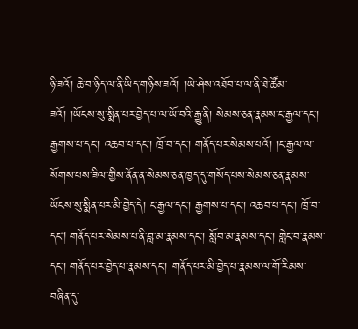ཉི་ཟའོ། ཆེ་བ་ཉིད་ལ་ནི་ཡིད་གཉིས་ཟའོ། །ཡེ་ཤེས་འཐོབ་པ་ལ་ནི་ཐེ་ཚོམ་ཟའོ། །ཡོངས་སུ་སྨིན་པར་བྱེད་པ་ལ་ཡོ་བའི་རྒྱུ་ནི། སེམས་ཅན་རྣམས་ང་རྒྱལ་དང་། རྒྱགས་པ་དང་། འཆབ་པ་དང་། ཁྲོ་བ་དང་། གནོད་པར་སེམས་པའོ། །ང་རྒྱལ་ལ་སོགས་པས་ཟིལ་གྱིས་ནོན་ན་སེམས་ཅན་ཁྱད་དུ་གསོད་པས་སེམས་ཅན་རྣམས་ཡོངས་སུ་སྨིན་པར་མི་བྱེད་དེ། ང་རྒྱལ་དང་། རྒྱགས་པ་དང་། འཆབ་པ་དང་། ཁྲོ་བ་དང། གནོད་པར་སེམས་པ་ནི་བླ་མ་རྣམས་དང་། སློབ་མ་རྣམས་དང་། གླེང་བ་རྣམས་དང་། གནོད་པར་བྱེད་པ་རྣམས་དང་། གནོད་པར་མི་བྱེད་པ་རྣམས་ལ་གོ་རིམས་བཞིན་དུ་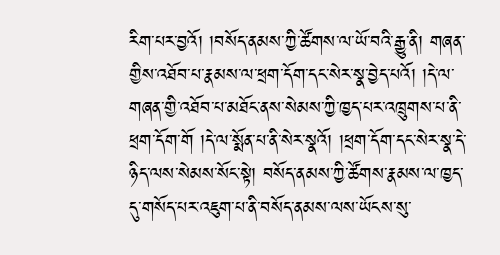རིག་པར་བྱའོ། །བསོད་ནམས་ཀྱི་ཚོགས་ལ་ཡོ་བའི་རྒྱུ་ནི། གཞན་གྱིས་འཐོབ་པ་རྣམས་ལ་ཕྲག་དོག་དང་སེར་སྣ་བྱེད་པའོ། །དེ་ལ་གཞན་གྱི་འཐོབ་པ་མཐོང་ནས་སེམས་ཀྱི་ཁྱད་པར་འཁྲུགས་པ་ནི་ཕྲག་དོག་གོ །དེ་ལ་སྨོན་པ་ནི་སེར་སྣའོ། །ཕྲག་དོག་དང་སེར་སྣ་དེ་ཉིད་ལས་སེམས་སོང་སྟེ། བསོད་ནམས་ཀྱི་ཚོགས་རྣམས་ལ་ཁྱད་དུ་གསོད་པར་འཇུག་པ་ནི་བསོད་ནམས་ལས་ཡོངས་སུ་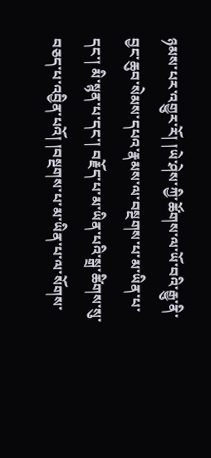ཉམས་པར་འགྱུར་རོ། །ཡེ་ཤེས་ཀྱི་ཚོགས་ལ་ཡོ་བའི་རྒྱུ་ནི་བྱང་ཆུབ་སེམས་དཔའ་རྣམས་ལ་བསྔགས་པ་མ་ཡིན་པ་དང་། མི་སྙན་པ་དང་། བརྗོད་པ་མ་ཡིན་པའི་སྒྲ་ཚིགས་སུ་བཅད་པ་འབྱིན་པའོ། །བསྔགས་པ་མ་ཡིན་པ་ལ་སོགས་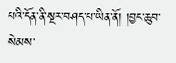པའི་དོན་ནི་སྔར་བཤད་པ་ཡིན་ནོ། །བྱང་ཆུབ་སེམས་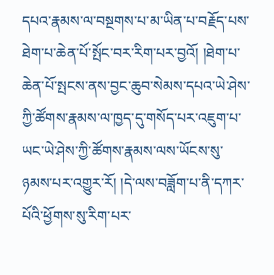དཔའ་རྣམས་ལ་བསྔགས་པ་མ་ཡིན་པ་བརྗོད་པས་ཐེག་པ་ཆེན་པོ་སྤོང་བར་རིག་པར་བྱའོ། །ཐེག་པ་ཆེན་པོ་སྤངས་ནས་བྱང་ཆུབ་སེམས་དཔའ་ཡེ་ཤེས་ཀྱི་ཚོགས་རྣམས་ལ་ཁྱད་དུ་གསོད་པར་འཇུག་པ་ཡང་ཡེ་ཤེས་ཀྱི་ཚོགས་རྣམས་ལས་ཡོངས་སུ་ཉམས་པར་འགྱུར་རོ། །དེ་ལས་བཟློག་པ་ནི་དཀར་པོའི་ཕྱོགས་སུ་རིག་པར་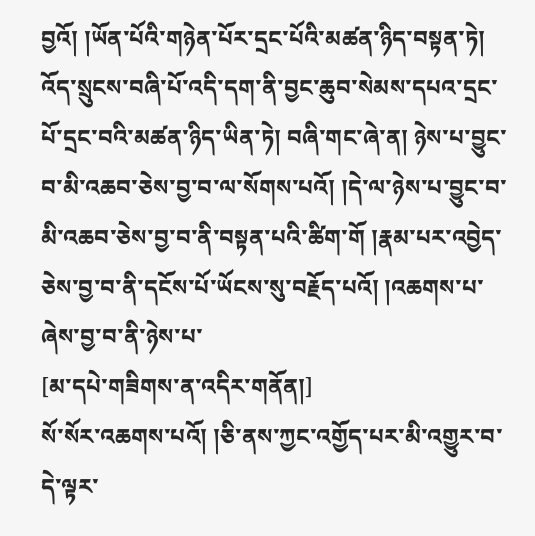བྱའོ། །ཡོན་པོའི་གཉེན་པོར་དྲང་པོའི་མཚན་ཉིད་བསྟན་ཏེ། འོད་སྲུངས་བཞི་པོ་འདི་དག་ནི་བྱང་ཆུབ་སེམས་དཔའ་དྲང་པོ་དྲང་བའི་མཚན་ཉིད་ཡིན་ཏེ། བཞི་གང་ཞེ་ན། ཉེས་པ་བྱུང་བ་མི་འཆབ་ཅེས་བྱ་བ་ལ་སོགས་པའོ། །དེ་ལ་ཉེས་པ་བྱུང་བ་མི་འཆབ་ཅེས་བྱ་བ་ནི་བསྟན་པའི་ཚིག་གོ །རྣམ་པར་འབྱེད་ཅེས་བྱ་བ་ནི་དངོས་པོ་ཡོངས་སུ་བརྗོད་པའོ། །འཆགས་པ་ཞེས་བྱ་བ་ནི་ཉེས་པ་
[མ་དཔེ་གཟིགས་ན་འདིར་གནོན།]
སོ་སོར་འཆགས་པའོ། །ཅི་ནས་ཀྱང་འགྱོད་པར་མི་འགྱུར་བ་དེ་ལྟར་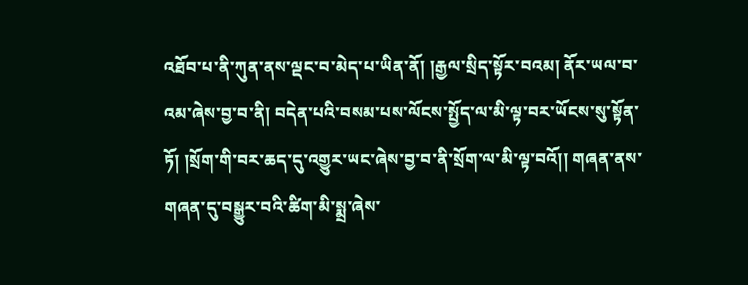འཐོབ་པ་ནི་ཀུན་ནས་ལྡང་བ་མེད་པ་ཡིན་ནོ། །རྒྱལ་སྲིད་སྟོར་བའམ། ནོར་ཡལ་བ་འམ་ཞེས་བྱ་བ་ནི། བདེན་པའི་བསམ་པས་ལོངས་སྤྱོད་ལ་མི་ལྟ་བར་ཡོངས་སུ་སྟོན་ཏོ། །སྲོག་གི་བར་ཆད་དུ་འགྱུར་ཡང་ཞེས་བྱ་བ་ནི་སྲོག་ལ་མི་ལྟ་བའོ།། གཞན་ནས་གཞན་དུ་བསྒྱུར་བའི་ཚིག་མི་སྨྲ་ཞེས་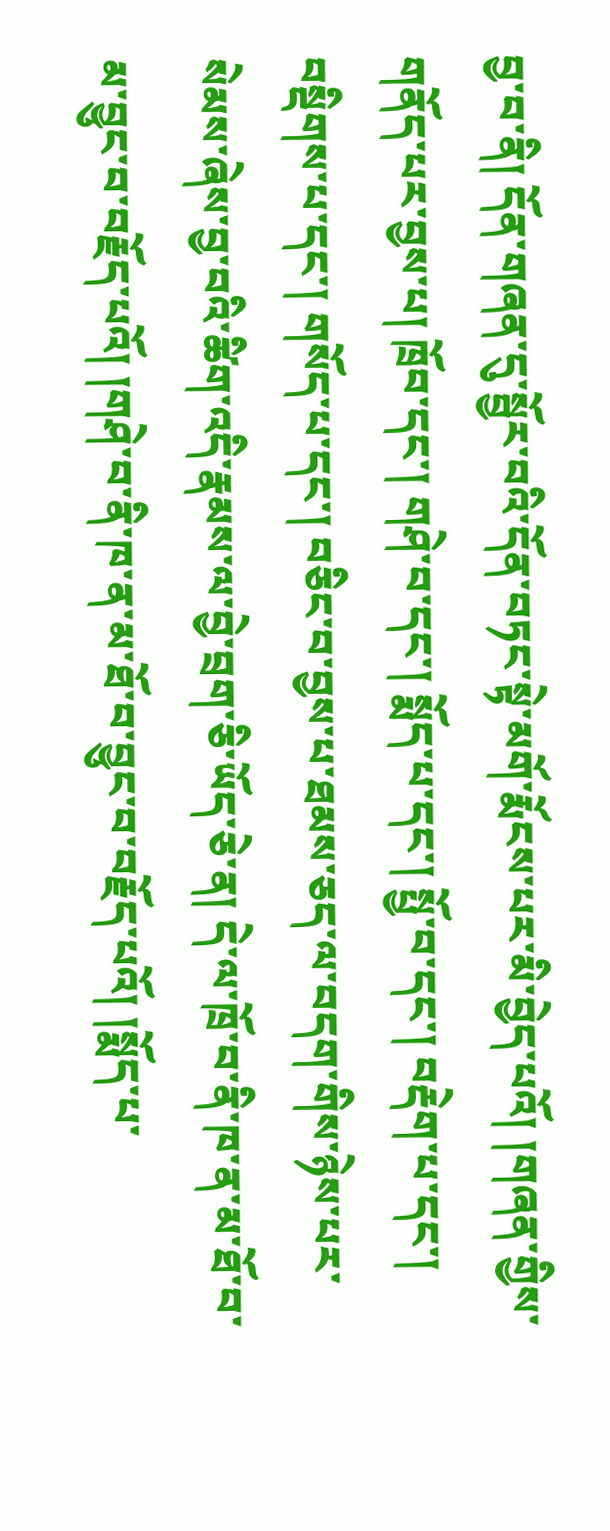བྱ་བ་ནི། དོན་གཞན་དུ་སྦྱོར་བའི་དོན་བཏང་སྟེ་མགོ་རྨོངས་པར་མི་བྱེད་པའོ། །གཞན་གྱིས་གནོད་པར་བྱས་པ། ཁྲོབ་དང་། གཤེ་བ་དང་། སྨོད་པ་དང་། སྤྱོ་བ་དང་། བརྡེག་པ་དང་། བསྡིགས་པ་དང་། གསོད་པ་དང་། བཅིང་བ་བྱས་པ་ཐམས་ཅད་ལ་བདག་གིས་ཉེས་པར་སེམས་ཞེས་བྱ་བའི་ཚིག་འདི་རྣམས་ལ་བྱེ་བྲག་ཅི་ཡོད་ཅེ་ན། དེ་ལ་ཁྲོ་བ་ནི་ཁ་ན་མ་ཐོ་བ་མ་བྱུང་བ་བརྗོད་པའོ། །གཤེ་བ་ནི་ཁ་ན་མ་ཐོ་བ་བྱུང་བ་བརྗོད་པའོ། །སྨོད་པ་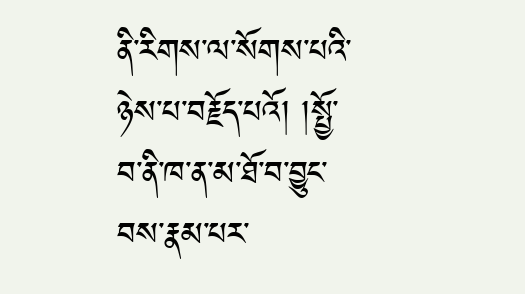ནི་རིགས་ལ་སོགས་པའི་ཉེས་པ་བརྗོད་པའོ། །སྤྱོ་བ་ནི་ཁ་ན་མ་ཐོ་བ་བྱུང་བས་རྣམ་པར་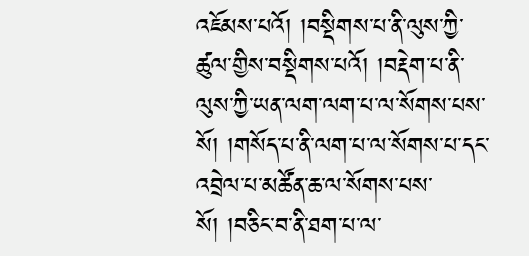འཇོམས་པའོ། །བསྡིགས་པ་ནི་ལུས་ཀྱི་ཚུལ་གྱིས་བསྡིགས་པའོ། །བརྡེག་པ་ནི་ལུས་ཀྱི་ཡན་ལག་ལག་པ་ལ་སོགས་པས་སོ། །གསོད་པ་ནི་ལག་པ་ལ་སོགས་པ་དང་འབྲེལ་པ་མཚོན་ཆ་ལ་སོགས་པས་སོ། །བཅིང་བ་ནི་ཐག་པ་ལ་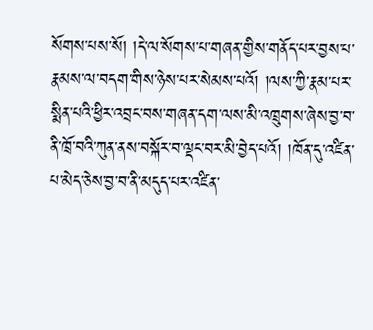སོགས་པས་སོ། །དེ་ལ་སོགས་པ་གཞན་གྱིས་གནོད་པར་བྱས་པ་རྣམས་ལ་བདག་གིས་ཉེས་པར་སེམས་པའོ། །ལས་ཀྱི་རྣམ་པར་སྨིན་པའི་ཕྱིར་འབྲང་བས་གཞན་དག་ལས་མི་འཁྲུགས་ཞེས་བྱ་བ་ནི་ཁྲོ་བའི་ཀུན་ནས་བསྐོར་བ་ལྡང་བར་མི་བྱེད་པའོ། །ཁོན་དུ་འཛིན་པ་མེད་ཅེས་བྱ་བ་ནི་མདུད་པར་འཛིན་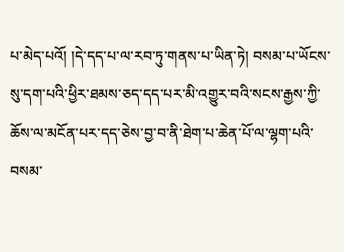པ་མེད་པའོ། །དེ་དད་པ་ལ་རབ་ཏུ་གནས་པ་ཡིན་ཏེ། བསམ་པ་ཡོངས་སུ་དག་པའི་ཕྱིར་ཐམས་ཅད་དད་པར་མི་འགྱུར་བའི་སངས་རྒྱས་ཀྱི་ཆོས་ལ་མངོན་པར་དད་ཅེས་བྱ་བ་ནི་ཐེག་པ་ཆེན་པོ་ལ་ལྷག་པའི་བསམ་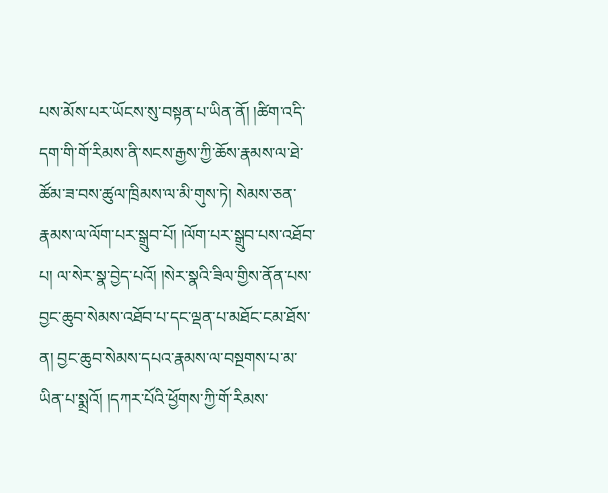པས་མོས་པར་ཡོངས་སུ་བསྟན་པ་ཡིན་ནོ། །ཚིག་འདི་དག་གི་གོ་རིམས་ནི་སངས་རྒྱས་ཀྱི་ཆོས་རྣམས་ལ་ཐེ་ཚོམ་ཟ་བས་ཚུལ་ཁྲིམས་ལ་མི་གུས་ཏེ། སེམས་ཅན་རྣམས་ལ་ལོག་པར་སྒྲུབ་པོ། །ལོག་པར་སྒྲུབ་པས་འཐོབ་པ། ལ་སེར་སྣ་བྱེད་པའོ། །སེར་སྣའི་ཟིལ་གྱིས་ནོན་པས་བྱང་ཆུབ་སེམས་འཐོབ་པ་དང་ལྡན་པ་མཐོང་ངམ་ཐོས་ན། བྱང་ཆུབ་སེམས་དཔའ་རྣམས་ལ་བསྔགས་པ་མ་ཡིན་པ་སྨྲའོ། །དཀར་པོའི་ཕྱོགས་ཀྱི་གོ་རིམས་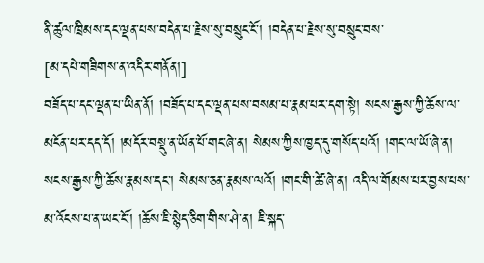ནི་ཚུལ་ཁྲིམས་དང་ལྡན་པས་བདེན་པ་རྗེས་སུ་བསྲུང་ངོ་། །བདེན་པ་རྗེས་སུ་བསྲུང་བས་
[མ་དཔེ་གཟིགས་ན་འདིར་གནོན།]
བཟོད་པ་དང་ལྡན་པ་ཡིན་ནོ། །བཟོད་པ་དང་ལྡན་པས་བསམ་པ་རྣམ་པར་དག་སྟེ། སངས་རྒྱས་ཀྱི་ཆོས་ལ་མངོན་པར་དད་དོ། །མདོར་བསྡུ་ན་ཡོན་པོ་གང་ཞེ་ན། སེམས་ཀྱིས་ཁྱད་དུ་གསོད་པའོ། །གང་ལ་ཡོ་ཞེ་ན། སངས་རྒྱས་ཀྱི་ཆོས་རྣམས་དང་། སེམས་ཅན་རྣམས་ལའོ། །གང་གི་ཚེ་ཞེ་ན། འདི་ལ་གོམས་པར་བྱས་པས་མ་འོངས་པ་ན་ཡང་ངོ་། །ཆོས་ཇི་སྙེད་ཅིག་གིས་ཤེ་ན། ཇི་སྐད་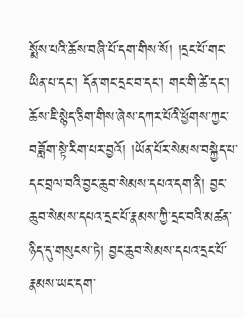སྨོས་པའི་ཆོས་བཞི་པོ་དག་གིས་སོ། །དྲང་པོ་གང་ཡིན་པ་དང་། དོན་གང་དྲང་བ་དང་། གང་གི་ཚེ་དང་། ཆོས་ཇི་སྙེད་ཅིག་གིས་ཞེས་དཀར་པོའི་ཕྱོགས་ཀྱང་བཟློག་སྟེ་རིག་པར་བྱའོ། །ཡོན་པོར་སེམས་བསྐྱེད་པ་དང་བྲལ་བའི་བྱང་ཆུབ་སེམས་དཔའ་དག་ནི། བྱང་ཆུབ་སེམས་དཔའ་དྲང་པོ་རྣམས་ཀྱི་དྲང་བའི་མཚན་ཉིད་དུ་གསུངས་ཏེ། བྱང་ཆུབ་སེམས་དཔའ་དྲང་པོ་རྣམས་ཡང་དག་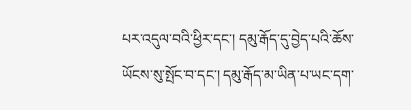པར་འདུལ་བའི་ཕྱིར་དང་། དམུ་རྒོད་དུ་བྱེད་པའི་ཆོས་ཡོངས་སུ་སྤོང་བ་དང་། དམུ་རྒོད་མ་ཡིན་པ་ཡང་དག་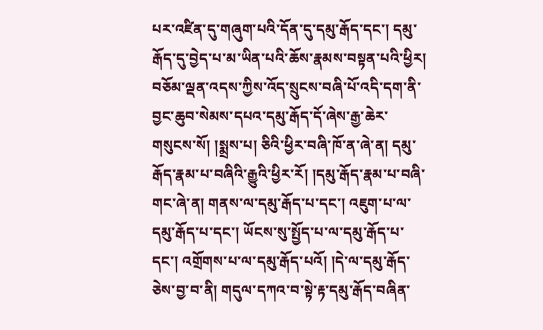པར་འཛིན་དུ་གཞུག་པའི་དོན་དུ་དམུ་རྒོད་དང་། དམུ་རྒོད་དུ་བྱེད་པ་མ་ཡིན་པའི་ཆོས་རྣམས་བསྟན་པའི་ཕྱིར། བཅོམ་ལྡན་འདས་ཀྱིས་འོད་སྲུངས་བཞི་པོ་འདི་དག་ནི་བྱང་ཆུབ་སེམས་དཔའ་དམུ་རྒོད་དོ་ཞེས་རྒྱ་ཆེར་གསུངས་སོ། །སྨྲས་པ། ཅིའི་ཕྱིར་བཞི་ཁོ་ན་ཞེ་ན། དམུ་རྒོད་རྣམ་པ་བཞིའི་རྒྱུའི་ཕྱིར་རོ། །དམུ་རྒོད་རྣམ་པ་བཞི་གང་ཞེ་ན། གནས་ལ་དམུ་རྒོད་པ་དང་། འཇུག་པ་ལ་དམུ་རྒོད་པ་དང་། ཡོངས་སུ་སྤྱོད་པ་ལ་དམུ་རྒོད་པ་དང་། འགྲོགས་པ་ལ་དམུ་རྒོད་པའོ། །དེ་ལ་དམུ་རྒོད་ཅེས་བྱ་བ་ནི། གདུལ་དཀའ་བ་སྟེ་རྟ་དམུ་རྒོད་བཞིན་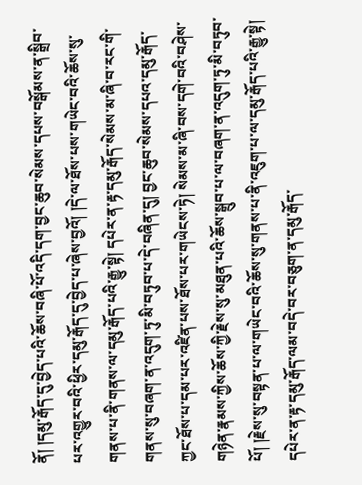ནོ། །དམུ་རྒོད་དུ་བྱེད་པའི་ཆོས་བཞི་པོ་འདི་དག་བྱང་ཆུབ་སེམས་དཔས་བསྒོམས་ན་སྒྲིབ་པར་འགྱུར་བའི་ཕྱིར་དམུ་རྒོད་དུ་བྱེད་པ་ཞེས་བྱའོ། །དེ་ལ་ཐོས་པས་གཡེང་བའི་ཆོས་སུ་གནས་པ་ནི་གནས་ལ་དམུ་རྒོད་པའི་རྒྱུ་སྟེ། དཔེར་ན་རྟ་དམུ་རྒོད་སེམས་མ་ཞི་བ་རང་གི་གནས་སུ་བཞག་ན་འདུག་ཏུ་མི་བཏུབ་པ་དེ་བཞིན་དུ། བྱང་ཆུབ་སེམས་དཔའ་དམུ་རྒོད་ཀྱང་ཐོས་པ་དམ་པར་འཛིན་པས་ཐོས་པར་གཡེངས་ཏེ། སེམས་མ་ཞི་བས་དགེ་བའི་བཤེས་གཉེན་རྣམས་ཀྱིས་ཆོས་ཀྱི་རྗེས་སུ་མཐུན་པའི་ཆོས་སྒྲུབ་པ་ལ་བཞག་ན་འདུག་ཏུ་མི་བཏུབ་པོ། །རྗེས་སུ་བསྟན་པ་ལ་གཡེང་བའི་ཆོས་སུ་གནས་པ་ནི་འཇུག་པ་ལ་དམུ་རྒོད་པའི་རྒྱུ་སྟེ། དཔེར་ན་རྟ་དམུ་རྒོད་ལམ་བདེ་བར་བཅུག་ན་དམུ་རྒོད་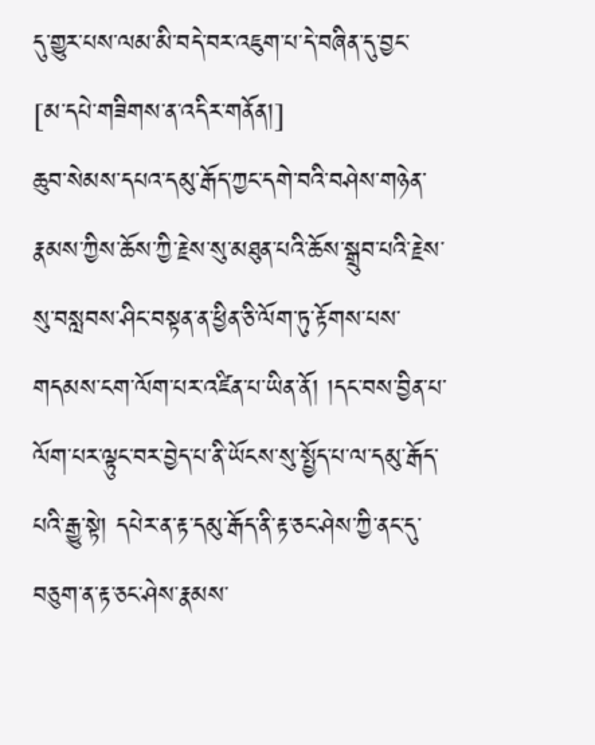དུ་གྱུར་པས་ལམ་མི་བདེ་བར་འཇུག་པ་དེ་བཞིན་དུ་བྱང་
[མ་དཔེ་གཟིགས་ན་འདིར་གནོན།]
ཆུབ་སེམས་དཔའ་དམུ་རྒོད་ཀྱང་དགེ་བའི་བཤེས་གཉེན་རྣམས་ཀྱིས་ཆོས་ཀྱི་རྗེས་སུ་མཐུན་པའི་ཆོས་སྒྲུབ་པའི་རྗེས་སུ་བསླབས་ཤིང་བསྟན་ན་ཕྱིན་ཅི་ལོག་ཏུ་རྟོགས་པས་གདམས་ངག་ལོག་པར་འཛིན་པ་ཡིན་ནོ། །དང་བས་བྱིན་པ་ལོག་པར་ལྟུང་བར་བྱེད་པ་ནི་ཡོངས་སུ་སྤྱོད་པ་ལ་དམུ་རྒོད་པའི་རྒྱུ་སྟེ། དཔེར་ན་རྟ་དམུ་རྒོད་ནི་རྟ་ཅང་ཤེས་ཀྱི་ནང་དུ་བཅུག་ན་རྟ་ཅང་ཤེས་རྣམས་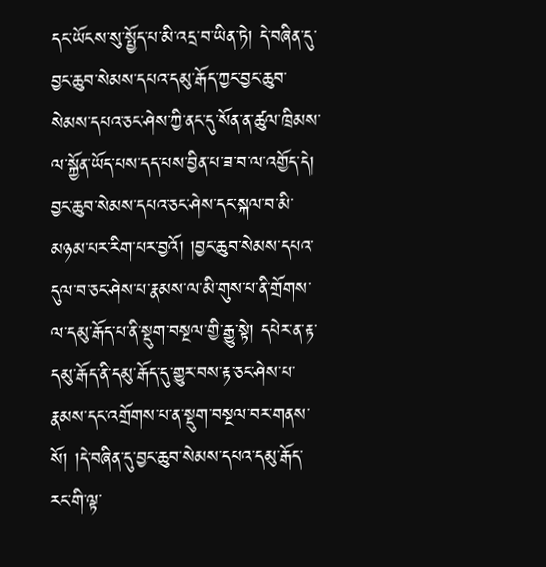དང་ཡོངས་སུ་སྤྱོད་པ་མི་འདྲ་བ་ཡིན་ཏེ། དེ་བཞིན་དུ་བྱང་ཆུབ་སེམས་དཔའ་དམུ་རྒོད་ཀྱང་བྱང་ཆུབ་སེམས་དཔའ་ཅང་ཤེས་ཀྱི་ནང་དུ་སོན་ན་ཚུལ་ཁྲིམས་ལ་སྐྱོན་ཡོད་པས་དད་པས་བྱིན་པ་ཟ་བ་ལ་འགྱོད་དེ། བྱང་ཆུབ་སེམས་དཔའ་ཅང་ཤེས་དང་སྐལ་བ་མི་མཉམ་པར་རིག་པར་བྱའོ། །བྱང་ཆུབ་སེམས་དཔའ་དུལ་བ་ཅང་ཤེས་པ་རྣམས་ལ་མི་གུས་པ་ནི་གྲོགས་ལ་དམུ་རྒོད་པ་ནི་སྡུག་བསྔལ་གྱི་རྒྱུ་སྟེ། དཔེར་ན་རྟ་དམུ་རྒོད་ནི་དམུ་རྒོད་དུ་གྱུར་བས་རྟ་ཅང་ཤེས་པ་རྣམས་དང་འགྲོགས་པ་ན་སྡུག་བསྔལ་བར་གནས་སོ། །དེ་བཞིན་དུ་བྱང་ཆུབ་སེམས་དཔའ་དམུ་རྒོད་རང་གི་ལྟ་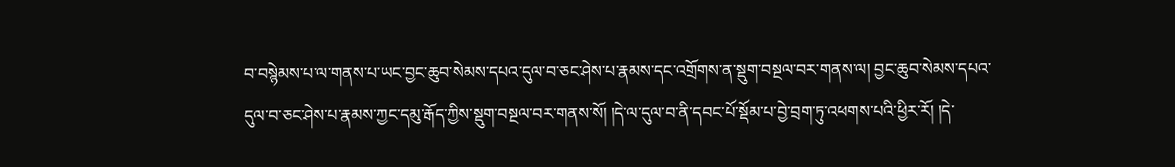བ་བསྙེམས་པ་ལ་གནས་པ་ཡང་བྱང་ཆུབ་སེམས་དཔའ་དུལ་བ་ཅང་ཤེས་པ་རྣམས་དང་འགྲོགས་ན་སྡུག་བསྔལ་བར་གནས་ལ། བྱང་ཆུབ་སེམས་དཔའ་དུལ་བ་ཅང་ཤེས་པ་རྣམས་ཀྱང་དམུ་རྒོད་ཀྱིས་སྡུག་བསྔལ་བར་གནས་སོ། །དེ་ལ་དུལ་བ་ནི་དབང་པོ་སྡོམ་པ་བྱེ་བྲག་ཏུ་འཕགས་པའི་ཕྱིར་རོ། །དེ་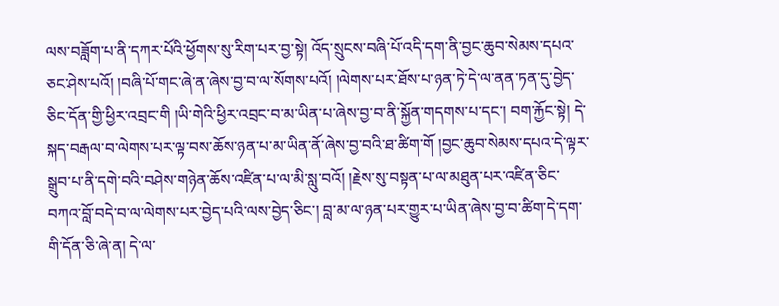ལས་བཟློག་པ་ནི་དཀར་པོའི་ཕྱོགས་སུ་རིག་པར་བྱ་སྟེ། འོད་སྲུངས་བཞི་པོ་འདི་དག་ནི་བྱང་ཆུབ་སེམས་དཔའ་ཅང་ཤེས་པའོ། །བཞི་པོ་གང་ཞེ་ན་ཞེས་བྱ་བ་ལ་སོགས་པའོ། །ལེགས་པར་ཐོས་པ་ཉན་ཏེ་དེ་ལ་ནན་ཏན་དུ་བྱེད་ཅིང་དོན་གྱི་ཕྱིར་འབྲང་གི །ཡི་གེའི་ཕྱིར་འབྲང་བ་མ་ཡིན་པ་ཞེས་བྱ་བ་ནི་སྐྱོན་གདགས་པ་དང་། བག་རྐྱོང་སྟེ། དེ་སྐད་བརྒལ་བ་ལེགས་པར་ལྟ་བས་ཆོས་ཉན་པ་མ་ཡིན་ནོ་ཞེས་བྱ་བའི་ཐ་ཚིག་གོ །བྱང་ཆུབ་སེམས་དཔའ་དེ་ལྟར་སྒྲུབ་པ་ནི་དགེ་བའི་བཤེས་གཉེན་ཆོས་འཛིན་པ་ལ་མི་སླུ་བའོ། །རྗེས་སུ་བསྟན་པ་ལ་མཐུན་པར་འཛིན་ཅིང་བཀའ་བློ་བདེ་བ་ལ་ལེགས་པར་བྱེད་པའི་ལས་བྱེད་ཅིང་། བླ་མ་ལ་ཉན་པར་གྱུར་པ་ཡིན་ཞེས་བྱ་བ་ཚིག་དེ་དག་གི་དོན་ཅི་ཞེ་ན། དེ་ལ་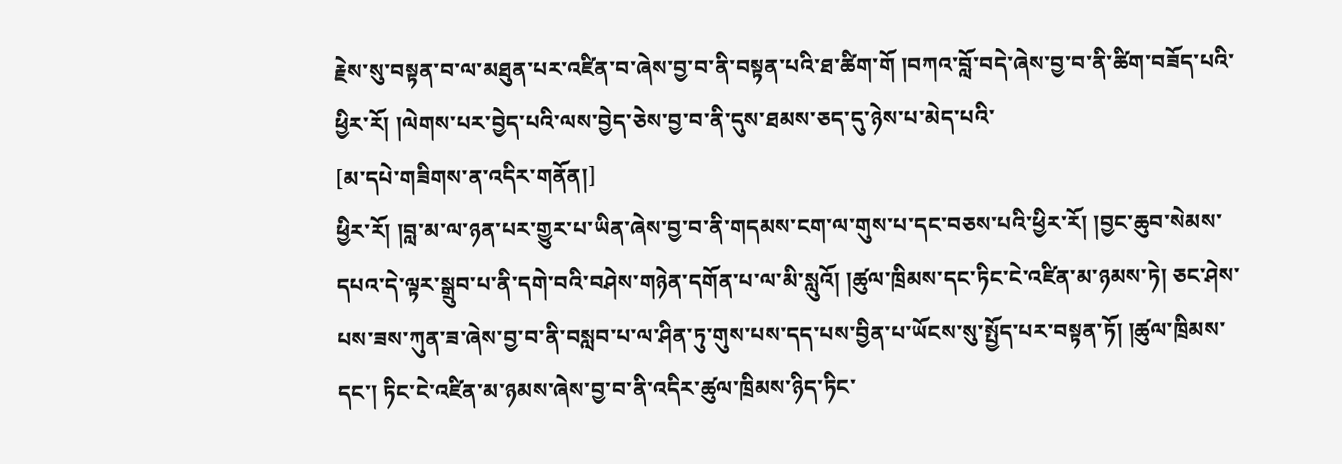རྗེས་སུ་བསྟན་བ་ལ་མཐུན་པར་འཛིན་བ་ཞེས་བྱ་བ་ནི་བསྟན་པའི་ཐ་ཚིག་གོ །བཀའ་བློ་བདེ་ཞེས་བྱ་བ་ནི་ཚིག་བཟོད་པའི་ཕྱིར་རོ། །ལེགས་པར་བྱེད་པའི་ལས་བྱེད་ཅེས་བྱ་བ་ནི་དུས་ཐམས་ཅད་དུ་ཉེས་པ་མེད་པའི་
[མ་དཔེ་གཟིགས་ན་འདིར་གནོན།]
ཕྱིར་རོ། །བླ་མ་ལ་ཉན་པར་གྱུར་པ་ཡིན་ཞེས་བྱ་བ་ནི་གདམས་ངག་ལ་གུས་པ་དང་བཅས་པའི་ཕྱིར་རོ། །བྱང་ཆུབ་སེམས་དཔའ་དེ་ལྟར་སྒྲུབ་པ་ནི་དགེ་བའི་བཤེས་གཉེན་དགོན་པ་ལ་མི་སླུའོ། །ཚུལ་ཁྲིམས་དང་ཏིང་ངེ་འཛིན་མ་ཉམས་ཏེ། ཅང་ཤེས་པས་ཟས་ཀུན་ཟ་ཞེས་བྱ་བ་ནི་བསླབ་པ་ལ་ཤིན་ཏུ་གུས་པས་དད་པས་བྱིན་པ་ཡོངས་སུ་སྤྱོད་པར་བསྟན་ཏོ། །ཚུལ་ཁྲིམས་དང་། ཏིང་ངེ་འཛིན་མ་ཉམས་ཞེས་བྱ་བ་ནི་འདིར་ཚུལ་ཁྲིམས་ཉིད་ཏིང་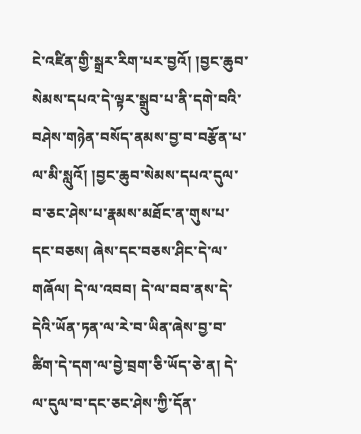ངེ་འཛིན་གྱི་སྒྲར་རིག་པར་བྱའོ། །བྱང་ཆུབ་སེམས་དཔའ་དེ་ལྟར་སྒྲུབ་པ་ནི་དགེ་བའི་བཤེས་གཉེན་བསོད་ནམས་བྱ་བ་བརྩོན་པ་ལ་མི་སླུའོ། །བྱང་ཆུབ་སེམས་དཔའ་དུལ་བ་ཅང་ཤེས་པ་རྣམས་མཐོང་ན་གུས་པ་དང་བཅས། ཞེས་དང་བཅས་ཤིང་དེ་ལ་གཞོལ། དེ་ལ་འབབ། དེ་ལ་བབ་ནས་དེ་དེའི་ཡོན་ཏན་ལ་རེ་བ་ཡིན་ཞེས་བྱ་བ་ཚིག་དེ་དག་ལ་བྱེ་བྲག་ཅི་ཡོད་ཅེ་ན། དེ་ལ་དུལ་བ་དང་ཅང་ཤེས་ཀྱི་དོན་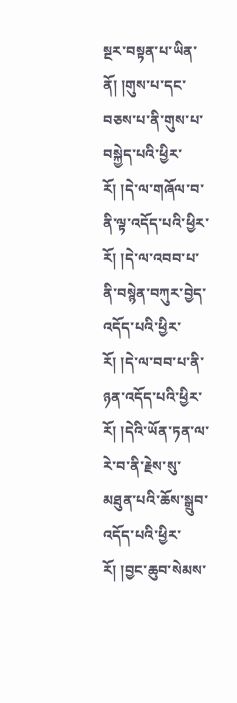སྔར་བསྟན་པ་ཡིན་ནོ། །གུས་པ་དང་བཅས་པ་ནི་གུས་པ་བསྐྱེད་པའི་ཕྱིར་རོ། །དེ་ལ་གཞོལ་བ་ནི་ལྟ་འདོད་པའི་ཕྱིར་རོ། །དེ་ལ་འབབ་པ་ནི་བསྙེན་བཀུར་བྱེད་འདོད་པའི་ཕྱིར་རོ། །དེ་ལ་བབ་པ་ནི་ཉན་འདོད་པའི་ཕྱིར་རོ། །དེའི་ཡོན་ཏན་ལ་རེ་བ་ནི་རྗེས་སུ་མཐུན་པའི་ཆོས་སྒྲུབ་འདོད་པའི་ཕྱིར་རོ། །བྱང་ཆུབ་སེམས་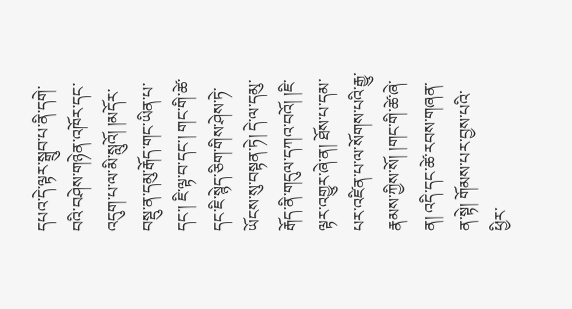དཔའ་དེ་ལྟར་སྒྲུབ་པ་ནི་དགེ་བའི་བཤེས་གཉེན་འཁོར་དང་འདུག་པ་ལ་མི་སླུའོ། །མདོར་བསྡུ་ན་དམུ་རྒོད་གང་ཡིན་པ་དང་། ཇི་ལྟ་བ་དང་། གང་གི་ཚེ་དང་ཇི་སྙེད་ཅིག་གིས་ཤེས་ཏེ་ཡོངས་སུ་བསྟན་ཏེ། དེ་ལ་དམུ་རྒོད་ནི་གདུལ་དཀའ་བའོ། །ཇི་ལྟར་འགྱུར་ཞེ་ན། ཐོས་པ་དམ་པར་འཛིན་པ་ལ་སོགས་པའི་རྒྱུ་རྣམས་ཀྱིས་སོ། །གང་གི་ཚེ་ཞེ་ན། འདི་དང་ཚེ་རབས་གཞན་ན་སྟེ། གོམས་པར་བྱས་པའི་ཕྱིར་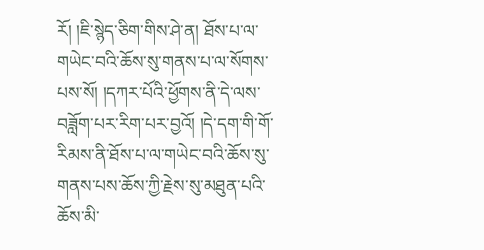རོ། །ཇི་སྙེད་ཅིག་གིས་ཤེ་ན། ཐོས་པ་ལ་གཡེང་བའི་ཆོས་སུ་གནས་པ་ལ་སོགས་པས་སོ། །དཀར་པོའི་ཕྱོགས་ནི་དེ་ལས་བཟློག་པར་རིག་པར་བྱའོ། །དེ་དག་གི་གོ་རིམས་ནི་ཐོས་པ་ལ་གཡེང་བའི་ཆོས་སུ་གནས་པས་ཆོས་ཀྱི་རྗེས་སུ་མཐུན་པའི་ཆོས་མི་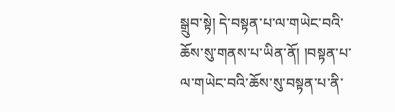སྒྲུབ་སྟེ། དེ་བསྟན་པ་ལ་གཡེང་བའི་ཆོས་སུ་གནས་པ་ཡིན་ནོ། །བསྟན་པ་ལ་གཡེང་བའི་ཆོས་སུ་བསྟན་པ་ནི་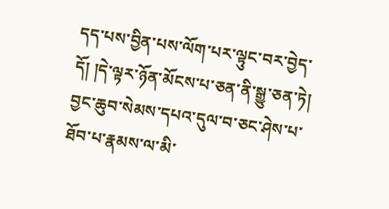དད་པས་བྱིན་པས་ལོག་པར་ལྟུང་བར་བྱེད་དོ། །དེ་ལྟར་ཉོན་མོངས་པ་ཅན་ནི་སྒྱུ་ཅན་ཏེ། བྱང་ཆུབ་སེམས་དཔའ་དུལ་བ་ཅང་ཤེས་པ་ཐོབ་པ་རྣམས་ལ་མི་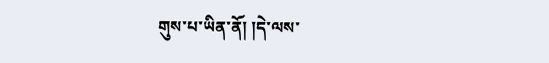གུས་པ་ཡིན་ནོ། །དེ་ལས་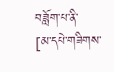བཟློག་པ་ནི་
[མ་དཔེ་གཟིགས་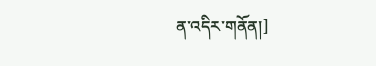ན་འདིར་གནོན།]